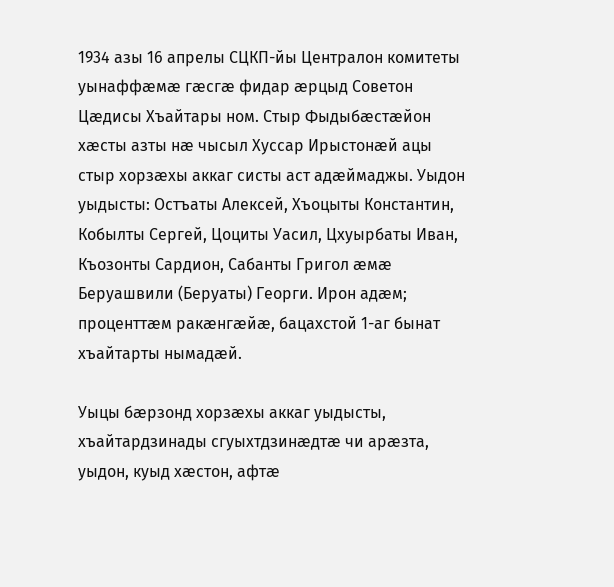1934 азы 16 апрелы СЦКП-йы Централон комитеты уынаффæмæ гæсгæ фидар æрцыд Советон Цæдисы Хъайтары ном. Стыр Фыдыбæстæйон хæсты азты нæ чысыл Хуссар Ирыстонæй ацы стыр хорзæхы аккаг систы аст адæймаджы. Уыдон уыдысты: Остъаты Алексей, Хъоцыты Константин, Кобылты Сергей, Цоциты Уасил, Цхуырбаты Иван, Къозонты Сардион, Сабанты Григол æмæ Беруашвили (Беруаты) Георги. Ирон адæм; проценттæм ракæнгæйæ, бацахстой 1-аг бынат хъайтарты нымадæй.

Уыцы бæрзонд хорзæхы аккаг уыдысты, хъайтардзинады сгуыхтдзинæдтæ чи арæзта, уыдон, куыд хæстон, афтæ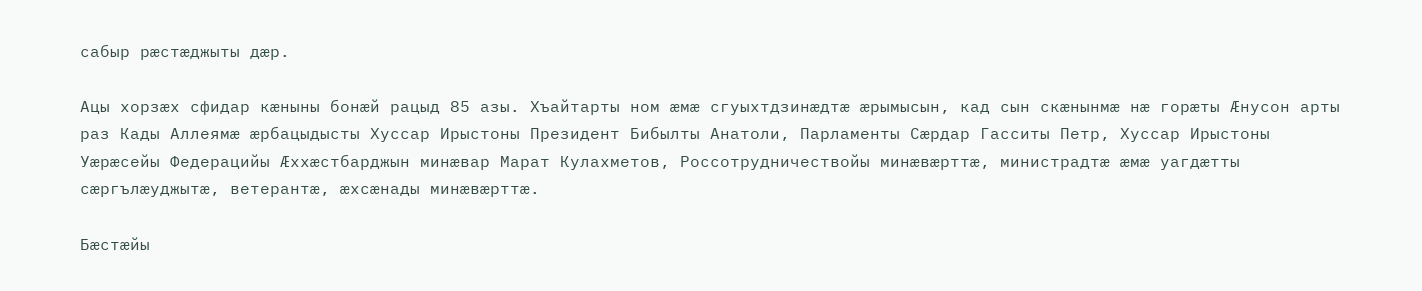сабыр рæстæджыты дæр.

Ацы хорзæх сфидар кæныны бонæй рацыд 85 азы. Хъайтарты ном æмæ сгуыхтдзинæдтæ æрымысын, кад сын скæнынмæ нæ горæты Æнусон арты раз Кады Аллеямæ æрбацыдысты Хуссар Ирыстоны Президент Бибылты Анатоли, Парламенты Сæрдар Гасситы Петр, Хуссар Ирыстоны Уæрæсейы Федерацийы Æххæстбарджын минæвар Марат Кулахметов, Россотрудничествойы минæвæрттæ, министрадтæ æмæ уагдæтты сæргълæуджытæ, ветерантæ, æхсæнады минæвæрттæ.

Бæстæйы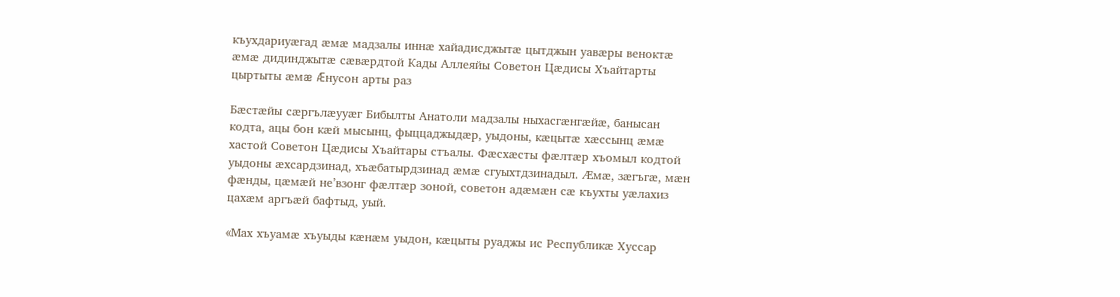къухдариуæгад æмæ мадзалы иннæ хайадисджытæ цытджын уавæры веноктæ æмæ дидинджытæ сæвæрдтой Кады Аллеяйы Советон Цæдисы Хъайтарты цыртыты æмæ Æнусон арты раз

Бæстæйы сæргълæууæг Бибылты Анатоли мадзалы ныхасгæнгæйæ, банысан кодта, ацы бон кæй мысынц, фыццаджыдæр, уыдоны, кæцытæ хæссынц æмæ хастой Советон Цæдисы Хъайтары стъалы. Фæсхæсты фæлтæр хъомыл кодтой уыдоны æхсардзинад, хъæбатырдзинад æмæ сгуыхтдзинадыл. Æмæ, зæгъгæ, мæн фæнды, цæмæй не’взонг фæлтæр зоной, советон адæмæн сæ къухты уæлахиз цахæм аргъæй бафтыд, уый.

«Мах хъуамæ хъуыды кæнæм уыдон, кæцыты руаджы ис Республикæ Хуссар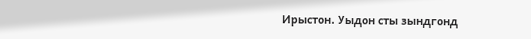Ирыстон. Уыдон сты зындгонд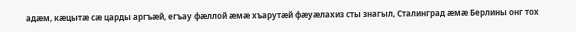адæм, кæцытæ сæ царды аргъæй, егъау фæллой æмæ хъарутæй фæуæлахиз сты знагыл, Сталинград æмæ Берлины онг тох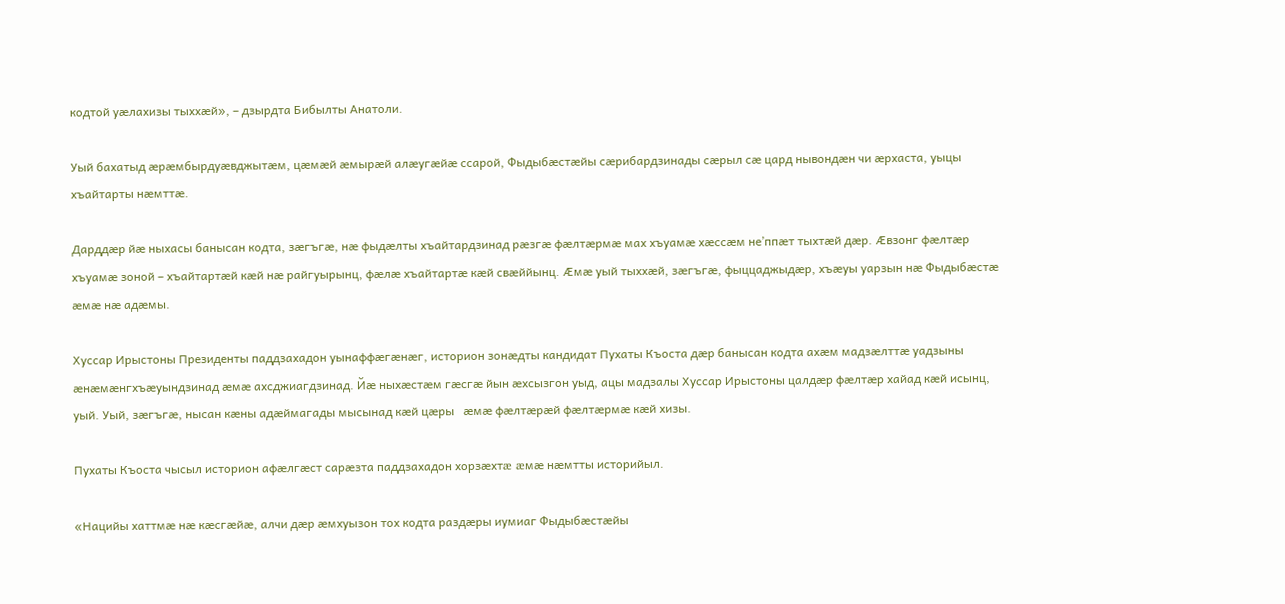кодтой уæлахизы тыххæй», – дзырдта Бибылты Анатоли.

Уый бахатыд æрæмбырдуæвджытæм, цæмæй æмырæй алæугæйæ ссарой, Фыдыбæстæйы сæрибардзинады сæрыл сæ цард нывондæн чи æрхаста, уыцы хъайтарты нæмттæ.

Дарддæр йæ ныхасы банысан кодта, зæгъгæ, нæ фыдæлты хъайтардзинад рæзгæ фæлтæрмæ мах хъуамæ хæссæм не’ппæт тыхтæй дæр. Æвзонг фæлтæр хъуамæ зоной – хъайтартæй кæй нæ райгуырынц, фæлæ хъайтартæ кæй свæййынц. Æмæ уый тыххæй, зæгъгæ, фыццаджыдæр, хъæуы уарзын нæ Фыдыбæстæ æмæ нæ адæмы.

Хуссар Ирыстоны Президенты паддзахадон уынаффæгæнæг, историон зонæдты кандидат Пухаты Къоста дæр банысан кодта ахæм мадзæлттæ уадзыны æнæмæнгхъæуындзинад æмæ ахсджиагдзинад. Йæ ныхæстæм гæсгæ йын æхсызгон уыд, ацы мадзалы Хуссар Ирыстоны цалдæр фæлтæр хайад кæй исынц, уый. Уый, зæгъгæ, нысан кæны адæймагады мысынад кæй цæры   æмæ фæлтæрæй фæлтæрмæ кæй хизы.

Пухаты Къоста чысыл историон афæлгæст сарæзта паддзахадон хорзæхтæ æмæ нæмтты историйыл.

«Нацийы хаттмæ нæ кæсгæйæ, алчи дæр æмхуызон тох кодта раздæры иумиаг Фыдыбæстæйы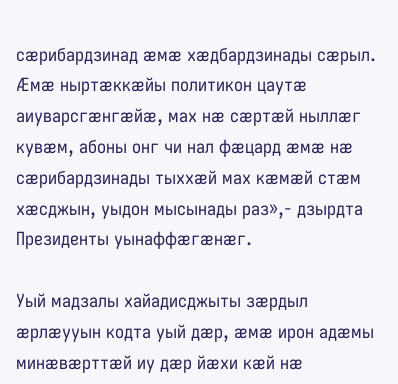сæрибардзинад æмæ хæдбардзинады сæрыл. Æмæ ныртæккæйы политикон цаутæ аиуварсгæнгæйæ, мах нæ сæртæй ныллæг кувæм, абоны онг чи нал фæцард æмæ нæ сæрибардзинады тыххæй мах кæмæй стæм хæсджын, уыдон мысынады раз»,- дзырдта Президенты уынаффæгæнæг.

Уый мадзалы хайадисджыты зæрдыл æрлæууын кодта уый дæр, æмæ ирон адæмы минæвæрттæй иу дæр йæхи кæй нæ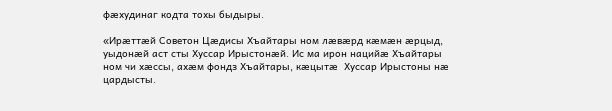фæхудинаг кодта тохы быдыры.

«Ирæттæй Советон Цæдисы Хъайтары ном лæвæрд кæмæн æрцыд, уыдонæй аст сты Хуссар Ирыстонæй. Ис ма ирон нацийæ Хъайтары ном чи хæссы, ахæм фондз Хъайтары, кæцытæ  Хуссар Ирыстоны нæ цардысты.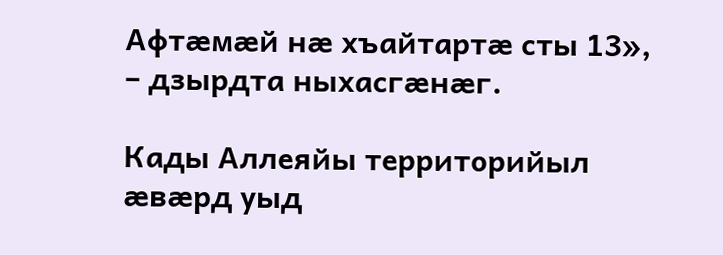Афтæмæй нæ хъайтартæ сты 13», – дзырдта ныхасгæнæг.

Кады Аллеяйы территорийыл æвæрд уыд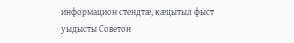информацион стендтæ, кæцытыл фыст уыдысты Советон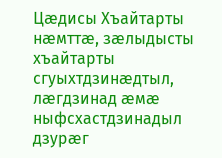Цæдисы Хъайтарты нæмттæ, зæлыдысты хъайтарты сгуыхтдзинæдтыл, лæгдзинад æмæ ныфсхастдзинадыл дзурæг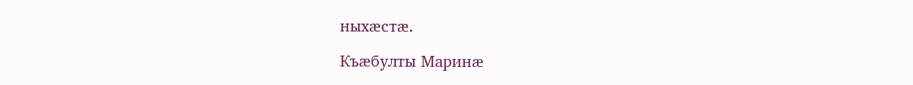ныхæстæ.

Къæбулты Маринæ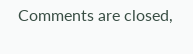Comments are closed,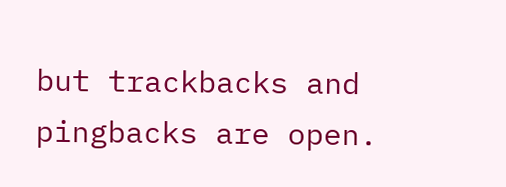but trackbacks and pingbacks are open.